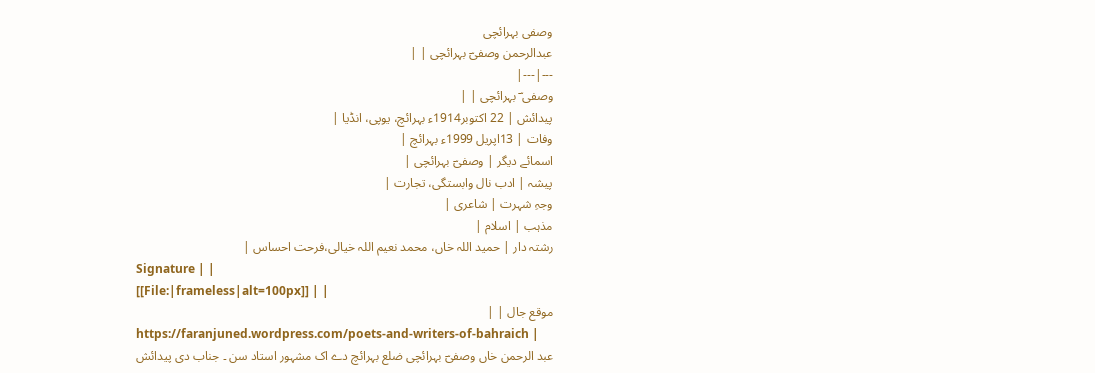وصفی بہرائچی
عبدالرحمن وصفیؔ بہرائچی | |
---|---|
وصفی ؔ بہرائچی | |
پیدائش | 22 اکتوبر1914ء بہرائچ، یوپی، انڈیا |
وفات | 13اپریل 1999ء بہرائچ |
اسمائے دیگر | وصفیؔ بہرائچی |
پیشہ | ادب نال وابستگی، تجارت |
وجہِ شہرت | شاعری |
مذہب | اسلام |
رشتہ دار | حمید اللہ خاں، محمد نعیم اللہ خیالی،فرحت احساس |
Signature | |
[[File:|frameless|alt=100px]] | |
موقع جال | |
https://faranjuned.wordpress.com/poets-and-writers-of-bahraich |
عبد الرحمن خاں وصفیؔ بہرائچی ضلع بہرائچ دے اک مشہور استاد سن ۔ جناب دی پیدائش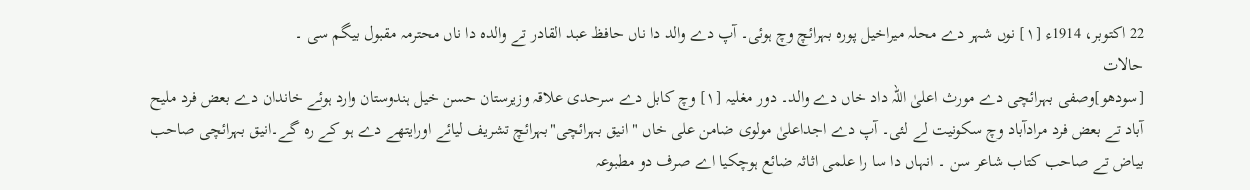22 اکتوبر، 1914ء [۱] نوں شہر دے محلہ میراخیل پورہ بہرائچ وچ ہوئی۔ آپ دے والد دا ناں حافظ عبد القادر تے والدہ دا ناں محترمہ مقبول بیگم سی ۔
حالات
[سودھو]وصفی بہرائچی دے مورث اعلیٰ اللہ داد خاں دے والد۔ دور مغلیہ [۱] وچ کابل دے سرحدی علاقہ وزیرستان حسن خیل ہندوستان وارد ہوئے خاندان دے بعض فرد ملیح آباد تے بعض فرد مرادآباد وچ سکونیت لے لئی۔ آپ دے اجداعلیٰ مولوی ضامن علی خاں "انیق بہرائچی"بہرائچ تشریف لیائے اورایتھے دے ہو کے رہ گے۔انیق بہرائچی صاحب بیاض تے صاحب کتاب شاعر سن ۔ انہاں دا سا را علمی اثاثہ ضائع ہوچکيا اے صرف دو مطبوعہ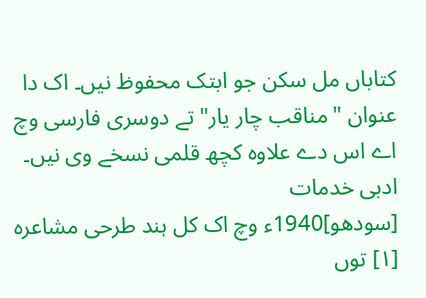کتاباں مل سکن جو ابتک محفوظ نيں۔ اک دا عنوان "مناقب چار یار" تے دوسری فارسی وچ اے اس دے علاوہ کچھ قلمی نسخے وی نيں۔
ادبی خدمات
[سودھو]1940ء وچ اک کل ہند طرحی مشاعرہ [۱] توں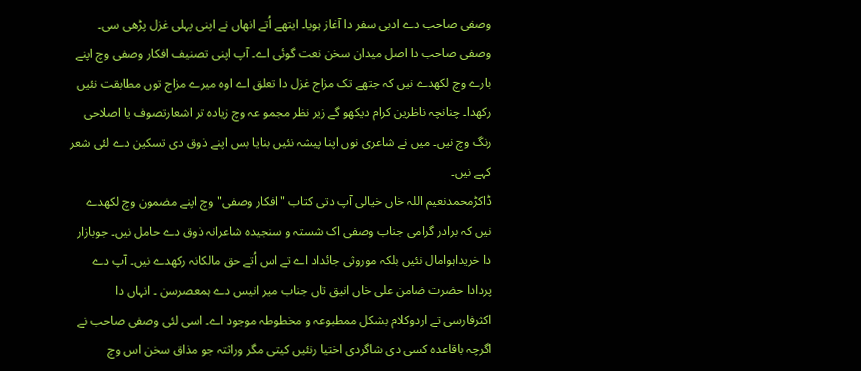وصفی صاحب دے ادبی سفر دا آغاز ہويا۔ ایتھے اُتے انھاں نے اپنی پہلی غزل پڑھی سی۔ وصفی صاحب دا اصل میدان سخن نعت گوئی اے۔ آپ اپنی تصنیف افکار وصفی وچ اپنے بارے وچ لکھدے نيں کہ جتھے تک مزاج غزل دا تعلق اے اوہ میرے مزاج توں مطابقت نئيں رکھدا۔ چنانچہ ناظرین کرام دیکھو گے زیر نظر مجمو عہ وچ زیادہ تر اشعارتصوف یا اصلاحی رنگ وچ نيں۔ ميں نے شاعری نوں اپنا پیشہ نئيں بنایا بس اپنے ذوق دی تسکین دے لئی شعر کہے نيں۔
ڈاکڑمحمدنعیم اللہ خاں خیالی آپ دتی کتاب "افکار وصفی" وچ اپنے مضمون وچ لکھدے نيں کہ برادر گرامی جناب وصفی اک شستہ و سنجیدہ شاعرانہ ذوق دے حامل نيں۔ جوبازار دا خریداہوامال نئيں بلکہ موروثی جائداد اے تے اس اُتے حق مالکانہ رکھدے نيں۔ آپ دے پردادا حضرت ضامن علی خاں انیق تاں جناب میر انیس دے ہمعصرسن ۔ انہاں دا اکثرفارسی تے اردوکلام بشکل ممطبوعہ و مخطوطہ موجود اے۔ اسی لئی وصفی صاحب نے اگرچہ باقاعدہ کسی دی شاگردی اختیا رنئيں کيتی مگر وراثتہ جو مذاق سخن اس وچ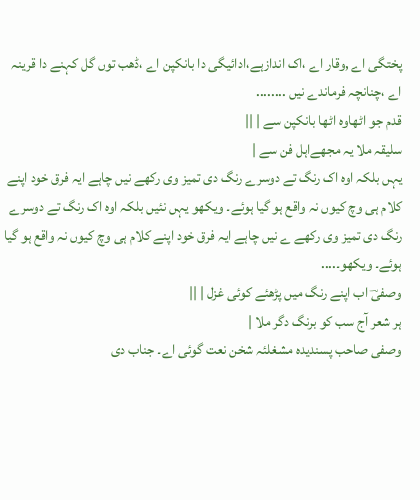پختگی اے ,وقار اے ،اک اندازہے،ادائیگی دا بانکپن اے ،ڈھب توں گل کہنے دا قرینہ اے ،چنانچہ فرماندے نيں ........
قدم جو اٹھاوہ اٹھا بانکپن سے | ||
سلیقہ ملا یہ مجھےاہل فن سے |
یہں بلکہ اوہ اک رنگ تے دوسرے رنگ دی تمیز وی رکھے نيں چاہے ایہ فرق خود اپنے کلام ہی وچ کیوں نہ واقع ہو گیا ہوئے۔ ویکھو یہں نئيں بلکہ اوہ اک رنگ تے دوسرے رنگ دی تمیز وی رکھے ے نيں چاہے ایہ فرق خود اپنے کلام ہی وچ کیوں نہ واقع ہو گیا ہوئے۔ ویکھو۔....
وصفیؔ اب اپنے رنگ میں پڑھئے کوئی غزل | ||
ہر شعر آج سب کو برنگ دگر ملا |
وصفی صاحب پسندیدہ مشغلئہ شخن نعت گوئی اے۔ جناب دی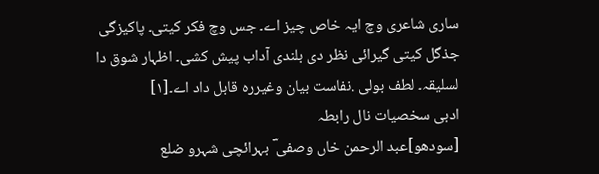ساری شاعری وچ ایہ خاص چیز اے۔ جس وچ فکر کيتی۔ پاکیزگی جذگل کيتی گیرائی نظر دی بلندی آداب پیش کشی۔ اظہار شوق دا لسلیقہ۔ لطف بولی .نفاست بیان وغیررہ قابل داد اے۔[۱]
ادبی سخصیات نال رابطہ
[سودھو]عبد الرحمن خاں وصفی ؔ بہرائچی شہرو ضلع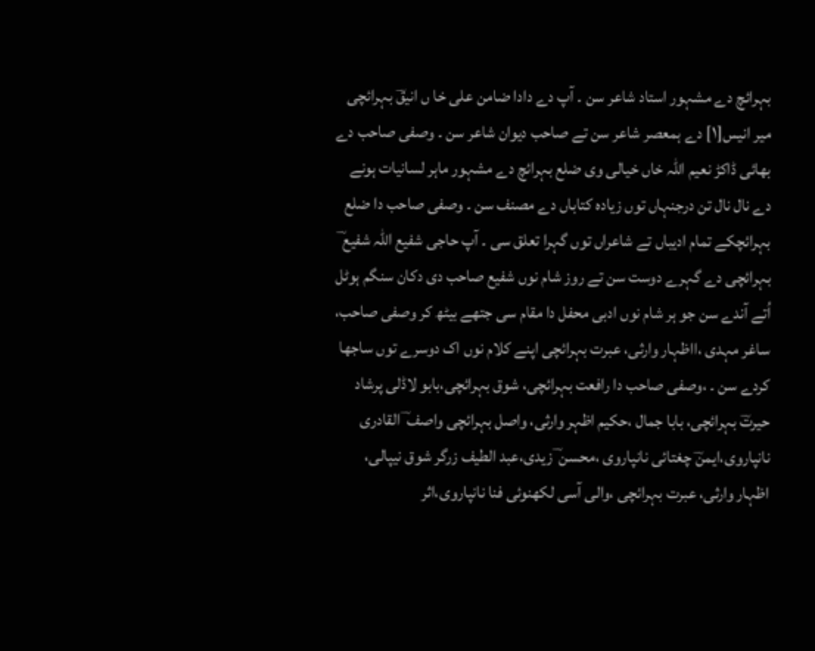بہرائچ دے مشہور استاد شاعر سن ۔ آپ دے دادا ضامن علی خا ں انیقؔ بہرائچی میر انیس[۱] دے ہمعصر شاعر سن تے صاحب دیوان شاعر سن ۔ وصفی صاحب دے بھائی ڈاکڑ نعیم اللہ خاں خیالی وی ضلع بہرائچ دے مشہور ماہر لسانیات ہونے دے نال نال تن درجنہاں توں زیادہ کتاباں دے مصنف سن ۔ وصفی صاحب دا ضلع بہرائچکے تمام ادیباں تے شاعراں توں گہرا تعلق سی ۔ آپ حاجی شفیع اللہ شفیع ؔ بہرائچی دے گہرے دوست سن تے روز شام نوں شفیع صاحب دی دکان سنگم ہوٹل اُتے آندے سن جو ہر شام نوں ادبی محفل دا مقام سی جتھے بیٹھ کر وصفی صاحب، ساغر مہدی ،ااظہار وارثی، عبرت بہرائچی اپنے کلام نوں اک دوسرے توں ساجھا کردے سن ۔ ،وصفی صاحب دا رافعت بہرائچی، شوق بہرائچی،بابو لاڈلی پرشاد حیرتؔ بہرائچی، بابا جمال ،حکیم اظہر وارثی، واصل بہرائچی واصف ؔ القادری نانپاروی،ایمنؔ چغتائی نانپاروی ،محسن ؔ زیدی،عبد الطیف زرگر شوق نیپالی، اظہار وارثی، عبرت بہرائچی ،والی آسی لکھنوئی فنا نانپاروی،اثر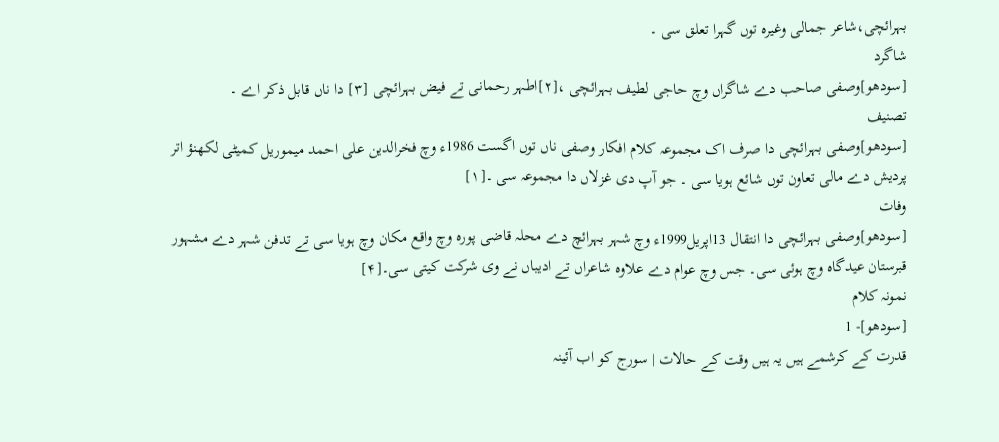بہرائچی،شاعر جمالی وغیرہ توں گہرا تعلق سی ۔
شاگرد
[سودھو]وصفی صاحب دے شاگراں وچ حاجی لطیف بہرائچی ،[۲]اطہر رحمانی تے فیض بہرائچی [۳] دا ناں قابل ذکر اے ۔
تصنیف
[سودھو]وصفی بہرائچی دا صرف اک مجموعہ کلام افکار وصفی ناں توں اگست 1986ء وچ فخرالدین علی احمد میموریل کمیٹی لکھنؤ اتر پردیش دے مالی تعاون توں شائع ہويا سی ۔ جو آپ دی غزلاں دا مجموعہ سی ۔[۱]
وفات
[سودھو]وصفی بہرائچی دا انتقال 13اپریل1999ء وچ شہر بہرائچ دے محلہ قاضی پورہ وچ واقع مکان وچ ہويا سی تے تدفن شہر دے مشہور قبرستان عیدگاہ وچ ہوئی سی۔ جس وچ عوام دے علاوہ شاعراں تے ادیباں نے وی شرکت کيتی سی۔[۴]
نمونہ کلام
[سودھو]- 1
قدرت کے کرشمے ہیں یہ ہیں وقت کے حالات | سورج کو اب آئینہ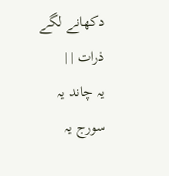دکھانے لگے ذرات | |
یہ چاند یہ سورج یہ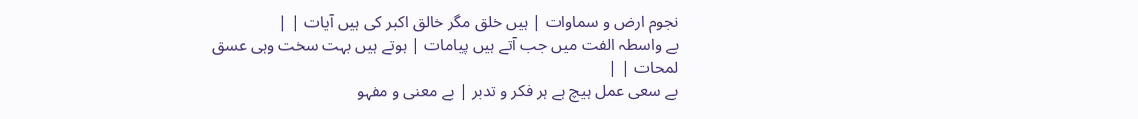نجوم ارض و سماوات | ہیں خلق مگر خالق اکبر کی ہیں آیات | |
بے واسطہ الفت میں جب آتے ہیں پیامات | ہوتے ہیں بہت سخت وہی عسق لمحات | |
بے سعی عمل ہیچ ہے ہر فکر و تدبر | بے معنی و مفہو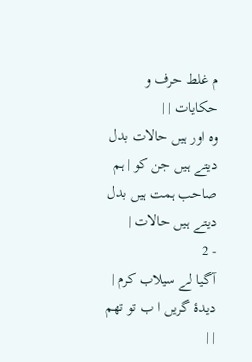م غلط حرف و حکایات | |
وہ اور ہیں حالات بدل دیتے ہیں جن کو | ہم صاحب ہمت ہیں بدل دیتے ہیں حالات |
- 2
آگیا لے سیلاب کرم | دیدۂ گریں ا ب تو تھم | |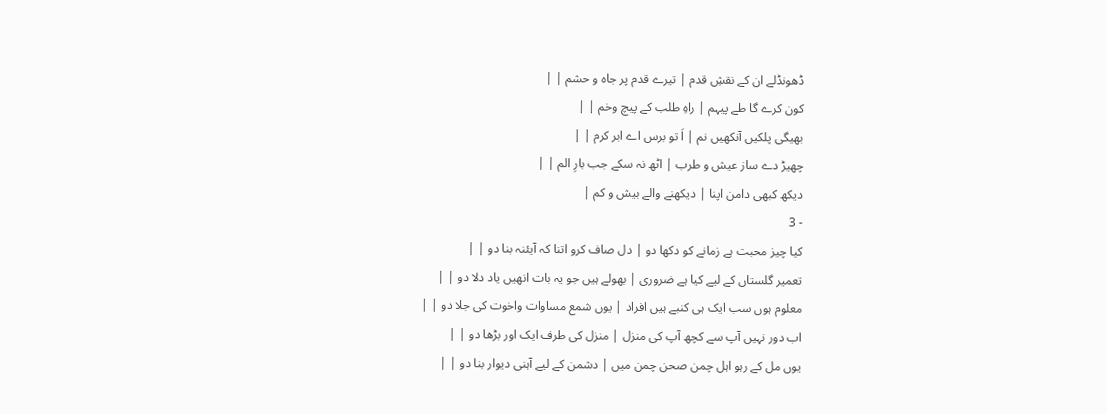ڈھونڈلے ان کے نقشِ قدم | تیرے قدم پر جاہ و حشم | |
کون کرے گا طے پیہم | راہِ طلب کے پیچ وخم | |
بھیگی پلکیں آنکھیں نم | اَ تو برس اے ابر کرم | |
چھیڑ دے ساز عیش و طرب | اٹھ نہ سکے جب بارِ الم | |
دیکھ کبھی دامن اپنا | دیکھنے والے بیش و کم |
- 3
کیا چیز محبت ہے زمانے کو دکھا دو | دل صاف کرو اتنا کہ آیئنہ بنا دو | |
تعمیر گلستاں کے لیے کیا ہے ضروری | بھولے ہیں جو یہ بات انھیں یاد دلا دو | |
معلوم ہوں سب ایک ہی کنبے ہیں افراد | یوں شمع مساوات واخوت کی جلا دو | |
اب دور نہیں آپ سے کچھ آپ کی منزل | منزل کی طرف ایک اور بڑھا دو | |
یوں مل کے رہو اہل چمن صحن چمن میں | دشمن کے لیے آہنی دیوار بنا دو | |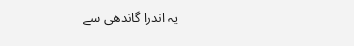یہ اندرا گاندھی سے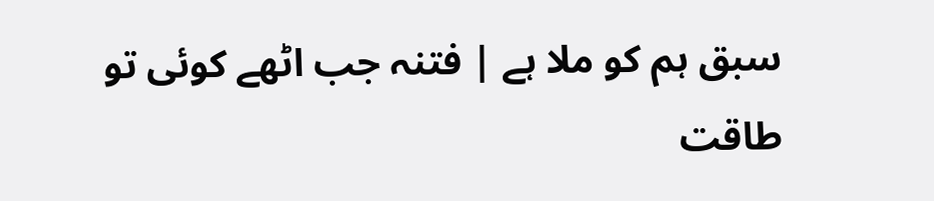سبق ہم کو ملا ہے | فتنہ جب اٹھے کوئی تو طاقت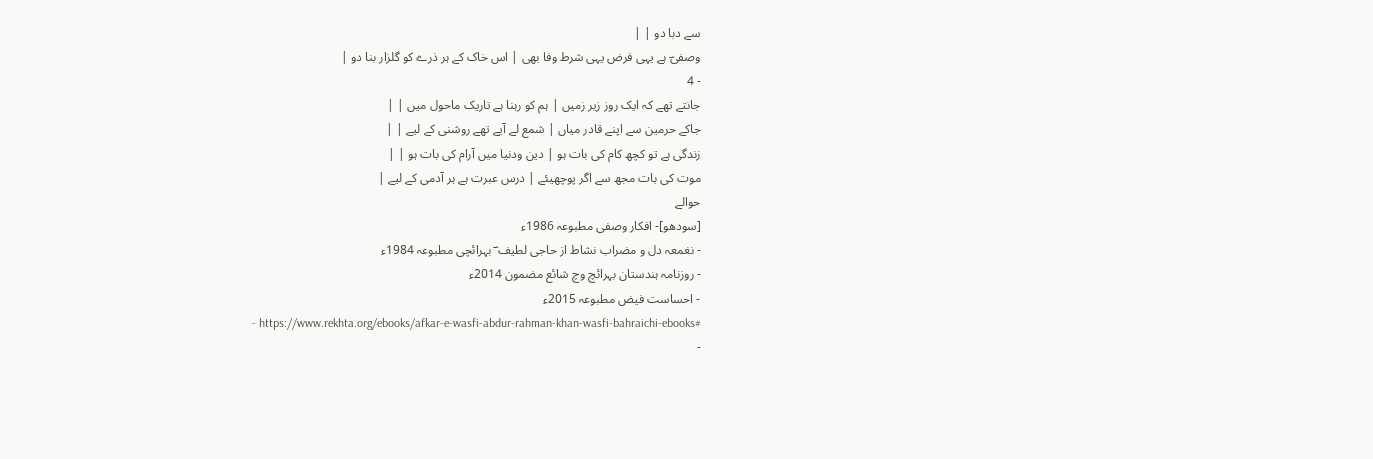سے دبا دو | |
وصفیؔ ہے یہی فرض یہی شرط وفا بھی | اس خاک کے ہر ذرے کو گلزار بنا دو |
- 4
جانتے تھے کہ ایک روز زیر زمیں | ہم کو رہنا ہے تاریک ماحول میں | |
جاکے حرمین سے اپنے قادر میاں | شمع لے آیے تھے روشنی کے لیے | |
زندگی ہے تو کچھ کام کی بات ہو | دین ودنیا میں آرام کی بات ہو | |
موت کی بات مجھ سے اگر پوچھیئے | درس عبرت ہے ہر آدمی کے لیے |
حوالے
[سودھو]- افکار وصفی مطبوعہ 1986ء
- نغمعہ دل و مضراب نشاط از حاجی لطیف ؔ بہرائچی مطبوعہ 1984ء
- روزنامہ ہندستان بہرائچ وچ شائع مضمون 2014ء
- احساست فیض مطبوعہ 2015ء
- https://www.rekhta.org/ebooks/afkar-e-wasfi-abdur-rahman-khan-wasfi-bahraichi-ebooks#
-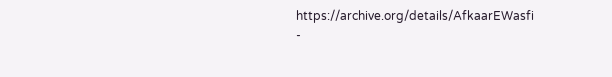https://archive.org/details/AfkaarEWasfi
-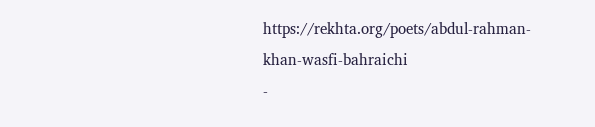https://rekhta.org/poets/abdul-rahman-khan-wasfi-bahraichi
-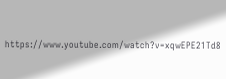https://www.youtube.com/watch?v=xqwEPE21Td8